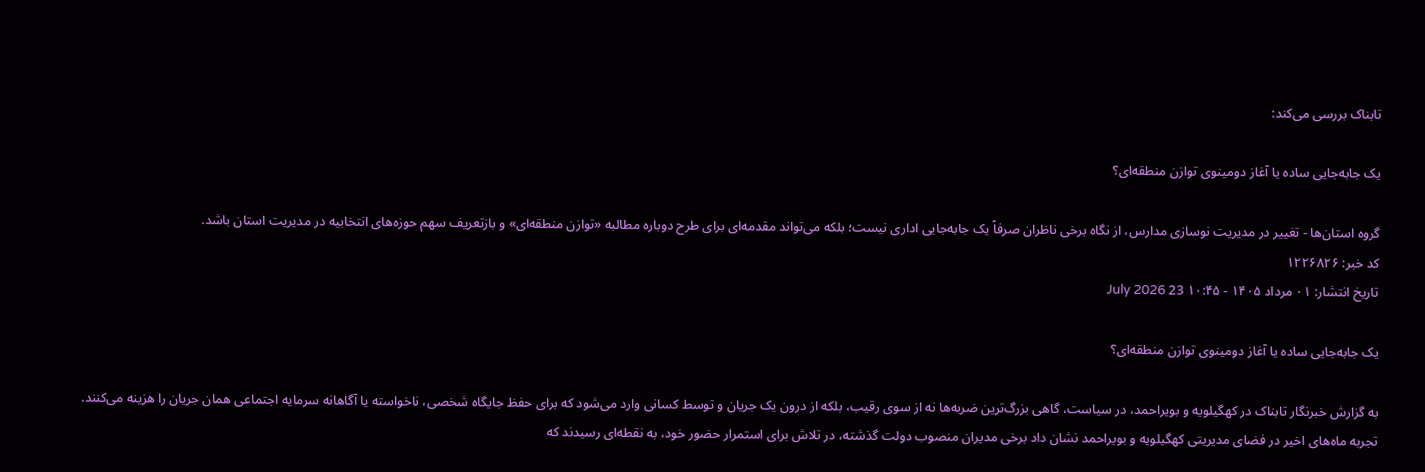تابناک بررسی می‌کند:

یک جابه‌جایی ساده یا آغاز دومینوی توازن منطقه‌ای؟

گروه استان‌ها - تغییر در مدیریت نوسازی مدارس، از نگاه برخی ناظران صرفاً یک جابه‌جایی اداری نیست؛ بلکه می‌تواند مقدمه‌ای برای طرح دوباره مطالبه «توازن منطقه‌ای» و بازتعریف سهم حوزه‌های انتخابیه در مدیریت استان باشد.
کد خبر: ۱۲۲۶۸۲۶
تاریخ انتشار: ۰۱ مرداد ۱۴۰۵ - ۱۰:۴۵ 23 July 2026

یک جابه‌جایی ساده یا آغاز دومینوی توازن منطقه‌ای؟

به گزارش خبرنگار تابناک در کهگیلویه و بویراحمد، در سیاست، گاهی بزرگ‌ترین ضربه‌ها نه از سوی رقیب، بلکه از درون یک جریان و توسط کسانی وارد می‌شود که برای حفظ جایگاه شخصی، ناخواسته یا آگاهانه سرمایه اجتماعی همان جریان را هزینه می‌کنند. تجربه ماه‌های اخیر در فضای مدیریتی کهگیلویه و بویراحمد نشان داد برخی مدیران منصوب دولت گذشته، در تلاش برای استمرار حضور خود، به نقطه‌ای رسیدند که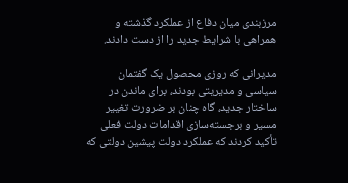مرزبندی میان دفاع از عملکرد گذشته و همراهی با شرایط جدید را از دست دادند.

مدیرانی که روزی محصول یک گفتمان سیاسی و مدیریتی بودند، برای ماندن در ساختار جدید، گاه چنان بر ضرورت تغییر مسیر و برجسته‌سازی اقدامات دولت فعلی تأکید کردند که عملکرد دولت پیشین دولتی که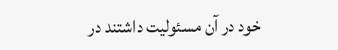خود در آن مسئولیت داشتند در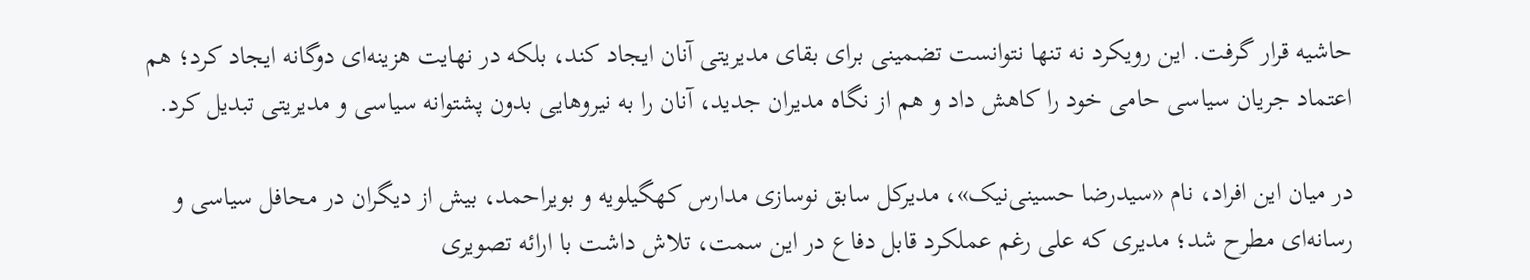حاشیه قرار گرفت. این رویکرد نه تنها نتوانست تضمینی برای بقای مدیریتی آنان ایجاد کند، بلکه در نهایت هزینه‌ای دوگانه ایجاد کرد؛ هم اعتماد جریان سیاسی حامی خود را کاهش داد و هم از نگاه مدیران جدید، آنان را به نیرو‌هایی بدون پشتوانه سیاسی و مدیریتی تبدیل کرد.

در میان این افراد، نام «سیدرضا حسینی‌نیک»، مدیرکل سابق نوسازی مدارس کهگیلویه و بویراحمد، بیش از دیگران در محافل سیاسی و رسانه‌ای مطرح شد؛ مدیری که علی رغم عملکرد قابل دفاع در این سمت، تلاش داشت با ارائه تصویری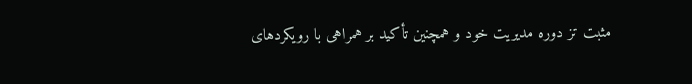مثبت تز دوره مدیریت خود و همچنین تأکید بر همراهی با رویکرد‌های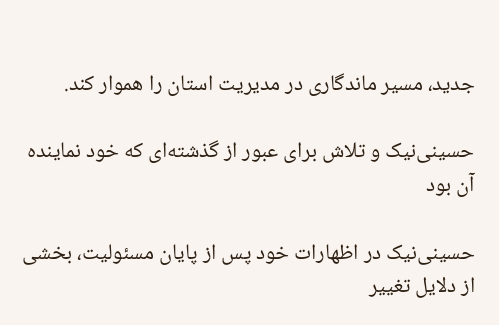جدید، مسیر ماندگاری در مدیریت استان را هموار کند.

حسینی‌نیک و تلاش برای عبور از گذشته‌ای که خود نماینده آن بود

حسینی‌نیک در اظهارات خود پس از پایان مسئولیت، بخشی از دلایل تغییر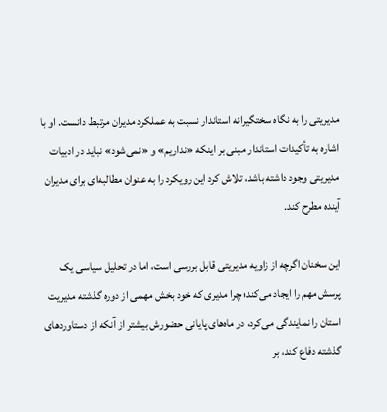مدیریتی را به نگاه سختگیرانه استاندار نسبت به عملکرد مدیران مرتبط دانست. او با اشاره به تأکیدات استاندار مبنی بر اینکه «نداریم» و «نمی‌شود» نباید در ادبیات مدیریتی وجود داشته باشد، تلاش کرد این رویکرد را به عنوان مطالبه‌ای برای مدیران آینده مطرح کند.

این سخنان اگرچه از زاویه مدیریتی قابل بررسی است، اما در تحلیل سیاسی یک پرسش مهم را ایجاد می‌کند؛ چرا مدیری که خود بخش مهمی از دوره گذشته مدیریت استان را نمایندگی می‌کرد، در ماه‌های پایانی حضورش بیشتر از آنکه از دستاورد‌های گذشته دفاع کند، بر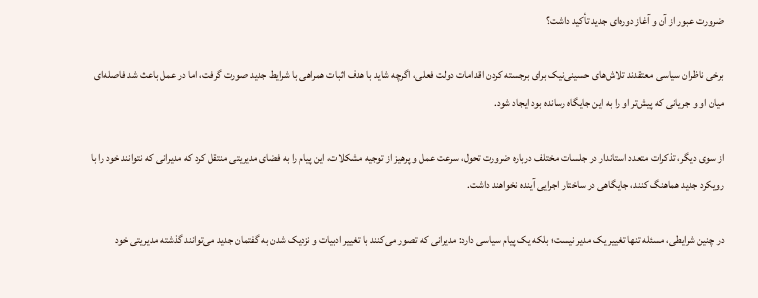ضرورت عبور از آن و آغاز دوره‌ای جدید تأکید داشت؟

برخی ناظران سیاسی معتقدند تلاش‌های حسینی‌نیک برای برجسته کردن اقدامات دولت فعلی، اگرچه شاید با هدف اثبات همراهی با شرایط جدید صورت گرفت، اما در عمل باعث شد فاصله‌ای میان او و جریانی که پیش‌تر او را به این جایگاه رسانده بود ایجاد شود.

از سوی دیگر، تذکرات متعدد استاندار در جلسات مختلف درباره ضرورت تحول، سرعت عمل و پرهیز از توجیه مشکلات، این پیام را به فضای مدیریتی منتقل کرد که مدیرانی که نتوانند خود را با رویکرد جدید هماهنگ کنند، جایگاهی در ساختار اجرایی آینده نخواهند داشت.

در چنین شرایطی، مسئله تنها تغییر یک مدیر نیست؛ بلکه یک پیام سیاسی دارد: مدیرانی که تصور می‌کنند با تغییر ادبیات و نزدیک شدن به گفتمان جدید می‌توانند گذشته مدیریتی خود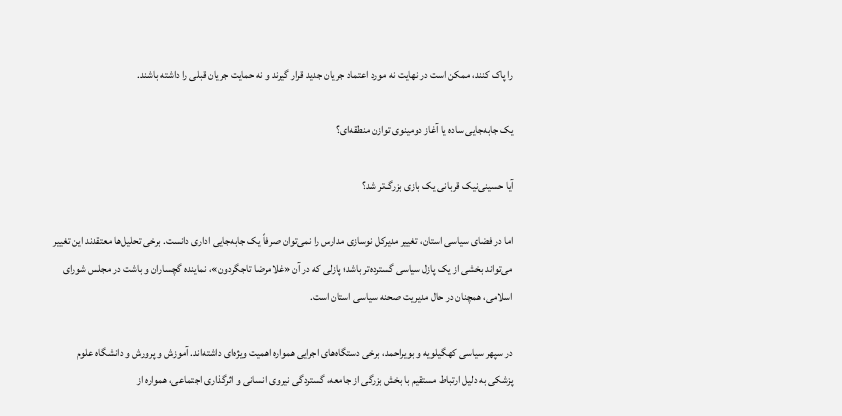را پاک کنند، ممکن است در نهایت نه مورد اعتماد جریان جدید قرار گیرند و نه حمایت جریان قبلی را داشته باشند.

یک جابه‌جایی ساده یا آغاز دومینوی توازن منطقه‌ای؟

آیا حسینی‌نیک قربانی یک بازی بزرگ‌تر شد؟

اما در فضای سیاسی استان، تغییر مدیرکل نوسازی مدارس را نمی‌توان صرفاً یک جابه‌جایی اداری دانست. برخی تحلیل‌ها معتقدند این تغییر می‌تواند بخشی از یک پازل سیاسی گسترده‌تر باشد؛ پازلی که در آن «غلامرضا تاجگردون»، نماینده گچساران و باشت در مجلس شورای اسلامی، همچنان در حال مدیریت صحنه سیاسی استان است.

در سپهر سیاسی کهگیلویه و بویراحمد، برخی دستگاه‌های اجرایی همواره اهمیت ویژه‌ای داشته‌اند. آموزش و پرورش و دانشگاه علوم پزشکی به دلیل ارتباط مستقیم با بخش بزرگی از جامعه، گستردگی نیروی انسانی و اثرگذاری اجتماعی، همواره از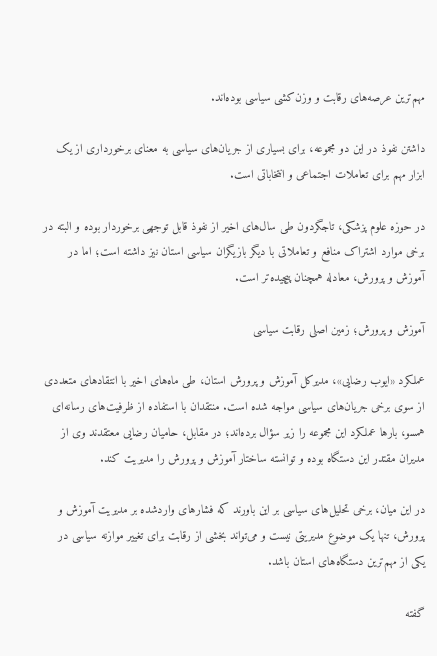مهم‌ترین عرصه‌های رقابت و وزن‌کشی سیاسی بوده‌اند.

داشتن نفوذ در این دو مجموعه، برای بسیاری از جریان‌های سیاسی به معنای برخورداری از یک ابزار مهم برای تعاملات اجتماعی و انتخاباتی است.

در حوزه علوم پزشکی، تاجگردون طی سال‌های اخیر از نفوذ قابل توجهی برخوردار بوده و البته در برخی موارد اشتراک منافع و تعاملاتی با دیگر بازیگران سیاسی استان نیز داشته است؛ اما در آموزش و پرورش، معادله همچنان پیچیده‌تر است.

آموزش و پرورش؛ زمین اصلی رقابت سیاسی

عملکرد «ایوب رضایی»، مدیرکل آموزش و پرورش استان، طی ماه‌های اخیر با انتقاد‌های متعددی از سوی برخی جریان‌های سیاسی مواجه شده است. منتقدان با استفاده از ظرفیت‌های رسانه‌ای همسو، بار‌ها عملکرد این مجموعه را زیر سؤال برده‌اند؛ در مقابل، حامیان رضایی معتقدند وی از مدیران مقتدر این دستگاه بوده و توانسته ساختار آموزش و پرورش را مدیریت کند.

در این میان، برخی تحلیل‌های سیاسی بر این باورند که فشار‌های واردشده بر مدیریت آموزش و پرورش، تنها یک موضوع مدیریتی نیست و می‌تواند بخشی از رقابت برای تغییر موازنه سیاسی در یکی از مهم‌ترین دستگاه‌های استان باشد.

گفته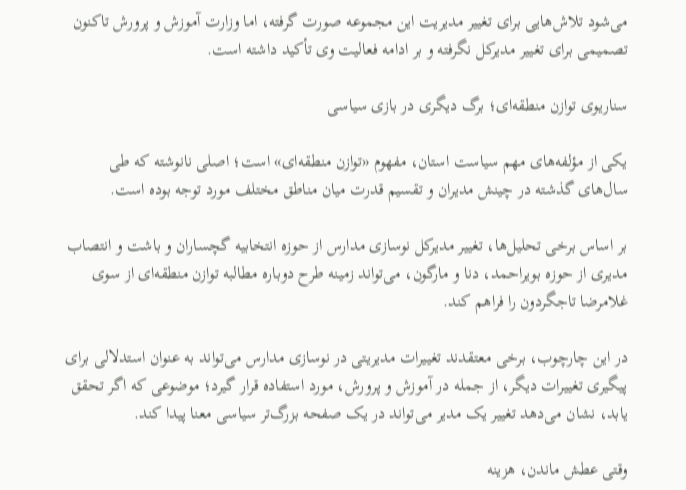می‌شود تلاش‌هایی برای تغییر مدیریت این مجموعه صورت گرفته، اما وزارت آموزش و پرورش تاکنون تصمیمی برای تغییر مدیرکل نگرفته و بر ادامه فعالیت وی تأکید داشته است.

سناریوی توازن منطقه‌ای؛ برگ دیگری در بازی سیاسی

یکی از مؤلفه‌های مهم سیاست استان، مفهوم «توازن منطقه‌ای» است؛ اصلی نانوشته که طی سال‌های گذشته در چینش مدیران و تقسیم قدرت میان مناطق مختلف مورد توجه بوده است.

بر اساس برخی تحلیل‌ها، تغییر مدیرکل نوسازی مدارس از حوزه انتخابیه گچساران و باشت و انتصاب مدیری از حوزه بویراحمد، دنا و مارگون، می‌تواند زمینه طرح دوباره مطالبه توازن منطقه‌ای از سوی غلامرضا تاجگردون را فراهم کند.

در این چارچوب، برخی معتقدند تغییرات مدیریتی در نوسازی مدارس می‌تواند به عنوان استدلالی برای پیگیری تغییرات دیگر، از جمله در آموزش و پرورش، مورد استفاده قرار گیرد؛ موضوعی که اگر تحقق یابد، نشان می‌دهد تغییر یک مدیر می‌تواند در یک صفحه بزرگ‌تر سیاسی معنا پیدا کند.

وقتی عطش ماندن، هزینه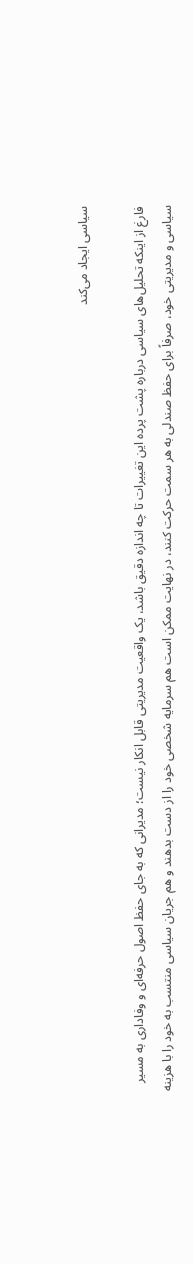سیاسی ایجاد می‌کند

فارغ از اینکه تحلیل‌های سیاسی درباره پشت پرده این تغییرات تا چه اندازه دقیق باشد، یک واقعیت مدیریتی قابل انکار نیست؛ مدیرانی که به جای حفظ اصول حرفه‌ای و وفاداری به مسیر سیاسی و مدیریتی خود، صرفاً برای حفظ صندلی به هر سمت حرکت کنند، در نهایت ممکن است هم سرمایه شخصی خود را از دست بدهند و هم جریان سیاسی منتسب به خود را با هزینه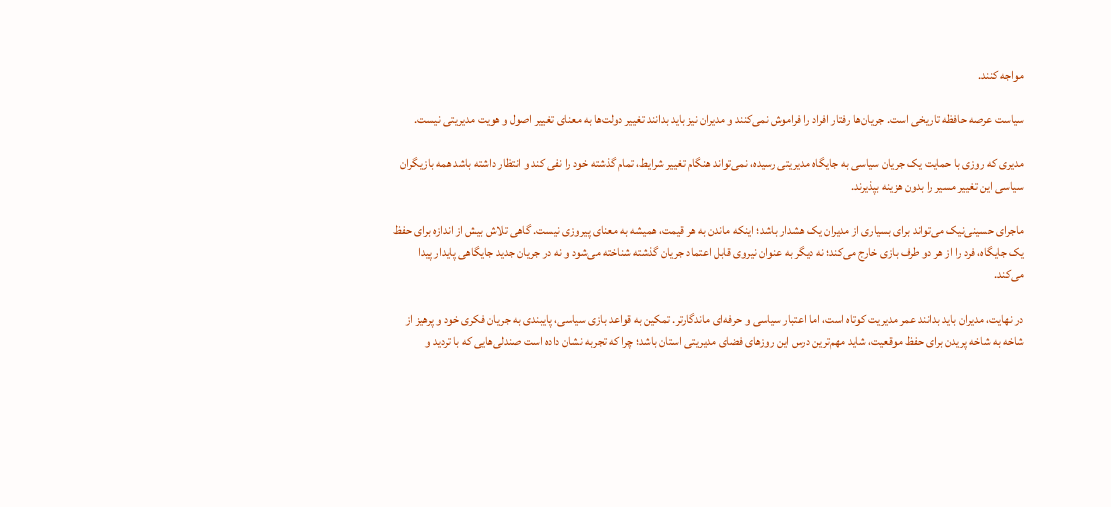مواجه کنند.

سیاست عرصه حافظه تاریخی است. جریان‌ها رفتار افراد را فراموش نمی‌کنند و مدیران نیز باید بدانند تغییر دولت‌ها به معنای تغییر اصول و هویت مدیریتی نیست.

مدیری که روزی با حمایت یک جریان سیاسی به جایگاه مدیریتی رسیده، نمی‌تواند هنگام تغییر شرایط، تمام گذشته خود را نفی کند و انتظار داشته باشد همه بازیگران سیاسی این تغییر مسیر را بدون هزینه بپذیرند.

ماجرای حسینی‌نیک می‌تواند برای بسیاری از مدیران یک هشدار باشد؛ اینکه ماندن به هر قیمت، همیشه به معنای پیروزی نیست. گاهی تلاش بیش از اندازه برای حفظ یک جایگاه، فرد را از هر دو طرف بازی خارج می‌کند؛ نه دیگر به عنوان نیروی قابل اعتماد جریان گذشته شناخته می‌شود و نه در جریان جدید جایگاهی پایدار پیدا می‌کند.

در نهایت، مدیران باید بدانند عمر مدیریت کوتاه است، اما اعتبار سیاسی و حرفه‌ای ماندگارتر. تمکین به قواعد بازی سیاسی، پایبندی به جریان فکری خود و پرهیز از شاخه به شاخه پریدن برای حفظ موقعیت، شاید مهم‌ترین درس این روز‌های فضای مدیریتی استان باشد؛ چرا که تجربه نشان داده است صندلی‌هایی که با تردید و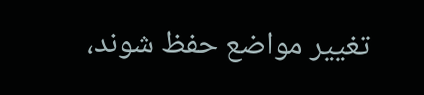تغییر مواضع حفظ شوند،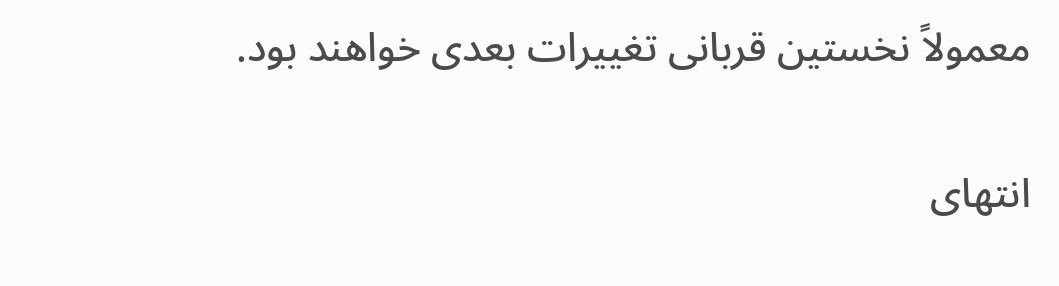معمولاً نخستین قربانی تغییرات بعدی خواهند بود.

انتهای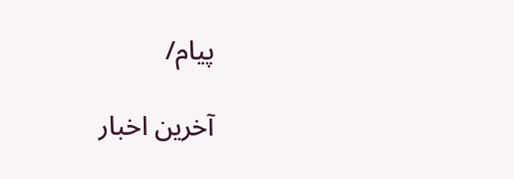پیام/

آخرین اخبار